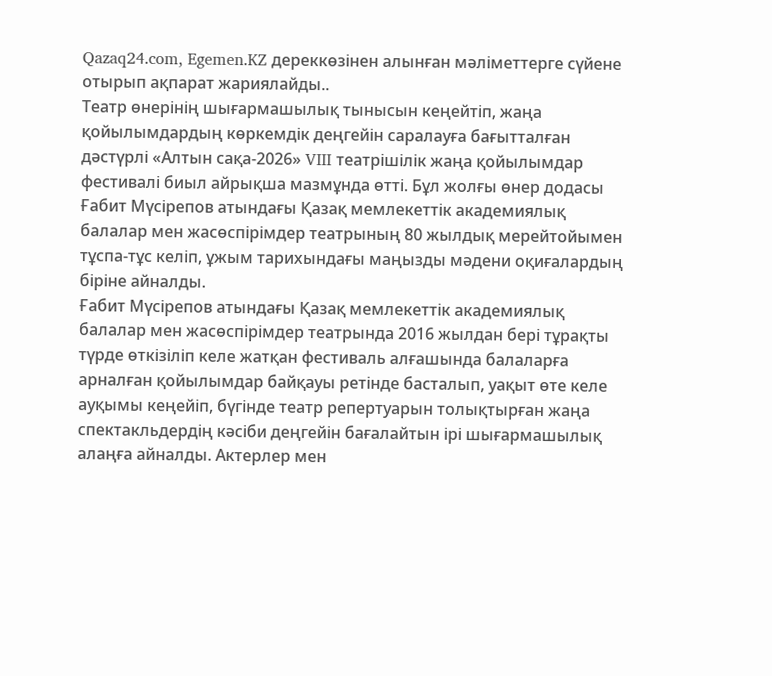Qazaq24.com, Egemen.KZ дереккөзінен алынған мәліметтерге сүйене отырып ақпарат жариялайды..
Театр өнерінің шығармашылық тынысын кеңейтіп, жаңа қойылымдардың көркемдік деңгейін саралауға бағытталған дәстүрлі «Алтын сақа-2026» VIII театрішілік жаңа қойылымдар фестивалі биыл айрықша мазмұнда өтті. Бұл жолғы өнер додасы Ғабит Мүсірепов атындағы Қазақ мемлекеттік академиялық балалар мен жасөспірімдер театрының 80 жылдық мерейтойымен тұспа-тұс келіп, ұжым тарихындағы маңызды мәдени оқиғалардың біріне айналды.
Ғабит Мүсірепов атындағы Қазақ мемлекеттік академиялық балалар мен жасөспірімдер театрында 2016 жылдан бері тұрақты түрде өткізіліп келе жатқан фестиваль алғашында балаларға арналған қойылымдар байқауы ретінде басталып, уақыт өте келе ауқымы кеңейіп, бүгінде театр репертуарын толықтырған жаңа спектакльдердің кәсіби деңгейін бағалайтын ірі шығармашылық алаңға айналды. Актерлер мен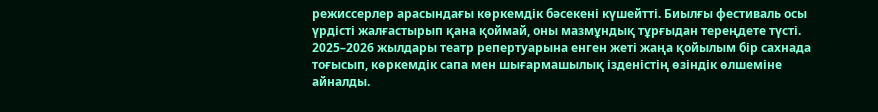режиссерлер арасындағы көркемдік бәсекені күшейтті. Биылғы фестиваль осы үрдісті жалғастырып қана қоймай, оны мазмұндық тұрғыдан тереңдете түсті. 2025–2026 жылдары театр репертуарына енген жеті жаңа қойылым бір сахнада тоғысып, көркемдік сапа мен шығармашылық ізденістің өзіндік өлшеміне айналды.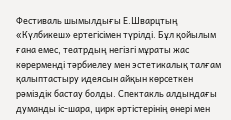Фестиваль шымылдығы Е.Шварцтың «Күлбикеш» ертегісімен түрілді. Бұл қойылым ғана емес, театрдың негізгі мұраты жас көрерменді тәрбиелеу мен эстетикалық талғам қалыптастыру идеясын айқын көрсеткен рәміздік бастау болды. Спектакль алдындағы думанды іс-шара, цирк әртістерінің өнері мен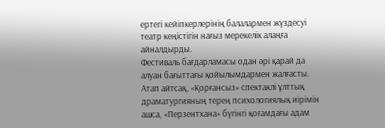ертегі кейіпкерлерінің балалармен жүздесуі театр кеңістігін нағыз мерекелік алаңға айналдырды.
Фестиваль бағдарламасы одан әрі қарай да алуан бағыттағы қойылымдармен жалғасты. Атап айтсақ, «Қорғансыз» спектаклі ұлттық драматургияның терең психологиялық иірімін ашса, «Перзентхана» бүгінгі қоғамдағы адам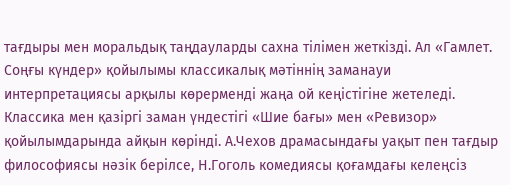тағдыры мен моральдық таңдауларды сахна тілімен жеткізді. Ал «Гамлет. Соңғы күндер» қойылымы классикалық мәтіннің заманауи интерпретациясы арқылы көрерменді жаңа ой кеңістігіне жетеледі. Классика мен қазіргі заман үндестігі «Шие бағы» мен «Ревизор» қойылымдарында айқын көрінді. А.Чехов драмасындағы уақыт пен тағдыр философиясы нәзік берілсе, Н.Гоголь комедиясы қоғамдағы келеңсіз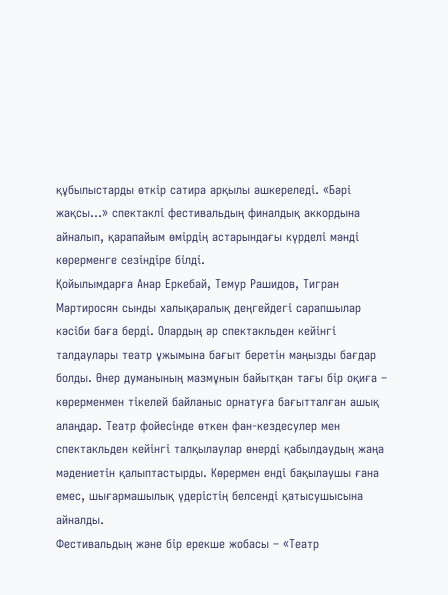құбылыстарды өткір сатира арқылы әшкереледі. «Бәрі жақсы...» спектаклі фестивальдың финалдық аккордына айналып, қарапайым өмірдің астарындағы күрделі мәнді көрерменге сезіндіре білді.
Қойылымдарға Анар Еркебай, Темур Рашидов, Тигран Мартиросян сынды халықаралық деңгейдегі сарапшылар кәсіби баға берді. Олардың әр спектакльден кейінгі талдаулары театр ұжымына бағыт беретін маңызды бағдар болды. Өнер думанының мазмұнын байытқан тағы бір оқиға – көрерменмен тікелей байланыс орнатуға бағытталған ашық алаңдар. Театр фойесінде өткен фан-кездесулер мен спектакльден кейінгі талқылаулар өнерді қабылдаудың жаңа мәдениетін қалыптастырды. Көрермен енді бақылаушы ғана емес, шығармашылық үдерістің белсенді қатысушысына айналды.
Фестивальдың және бір ерекше жобасы – «Театр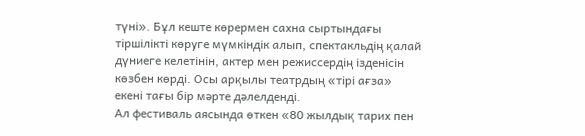түні». Бұл кеште көрермен сахна сыртындағы тіршілікті көруге мүмкіндік алып, спектакльдің қалай дүниеге келетінін, актер мен режиссердің ізденісін көзбен көрді. Осы арқылы театрдың «тірі ағза» екені тағы бір мәрте дәлелденді.
Ал фестиваль аясында өткен «80 жылдық тарих пен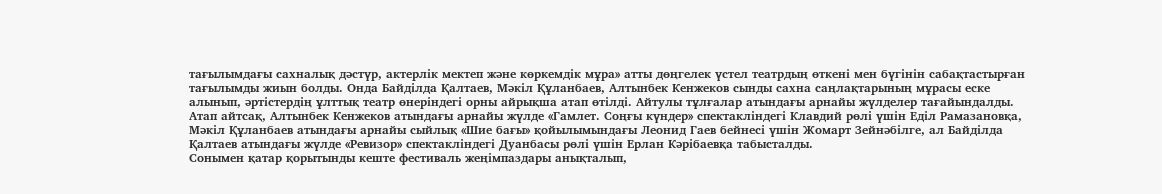тағылымдағы сахналық дәстүр, актерлік мектеп және көркемдік мұра» атты дөңгелек үстел театрдың өткені мен бүгінін сабақтастырған тағылымды жиын болды. Онда Байділда Қалтаев, Мәкіл Құланбаев, Алтынбек Кенжеков сынды сахна саңлақтарының мұрасы еске алынып, әртістердің ұлттық театр өнеріндегі орны айрықша атап өтілді. Айтулы тұлғалар атындағы арнайы жүлделер тағайындалды. Атап айтсақ, Алтынбек Кенжеков атындағы арнайы жүлде «Гамлет. Соңғы күндер» спектакліндегі Клавдий рөлі үшін Еділ Рамазановқа, Мәкіл Құланбаев атындағы арнайы сыйлық «Шие бағы» қойылымындағы Леонид Гаев бейнесі үшін Жомарт Зейнәбілге, ал Байділда Қалтаев атындағы жүлде «Ревизор» спектакліндегі Дуанбасы рөлі үшін Ерлан Кәрібаевқа табысталды.
Сонымен қатар қорытынды кеште фестиваль жеңімпаздары анықталып,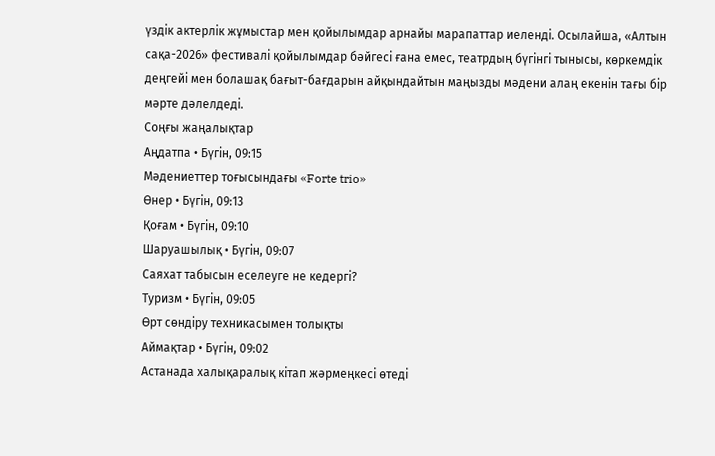үздік актерлік жұмыстар мен қойылымдар арнайы марапаттар иеленді. Осылайша, «Алтын сақа-2026» фестивалі қойылымдар бәйгесі ғана емес, театрдың бүгінгі тынысы, көркемдік деңгейі мен болашақ бағыт-бағдарын айқындайтын маңызды мәдени алаң екенін тағы бір мәрте дәлелдеді.
Соңғы жаңалықтар
Аңдатпа • Бүгін, 09:15
Мәдениеттер тоғысындағы «Forte trio»
Өнер • Бүгін, 09:13
Қоғам • Бүгін, 09:10
Шаруашылық • Бүгін, 09:07
Саяхат табысын еселеуге не кедергі?
Туризм • Бүгін, 09:05
Өрт сөндіру техникасымен толықты
Аймақтар • Бүгін, 09:02
Астанада халықаралық кітап жәрмеңкесі өтеді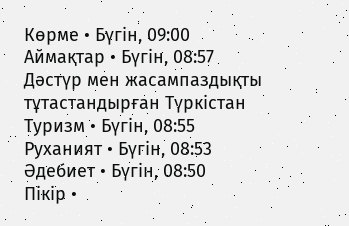Көрме • Бүгін, 09:00
Аймақтар • Бүгін, 08:57
Дәстүр мен жасампаздықты тұтастандырған Түркістан
Туризм • Бүгін, 08:55
Руханият • Бүгін, 08:53
Әдебиет • Бүгін, 08:50
Пікір •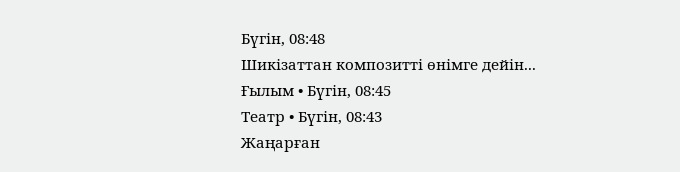Бүгін, 08:48
Шикізаттан композитті өнімге дейін...
Ғылым • Бүгін, 08:45
Театр • Бүгін, 08:43
Жаңарған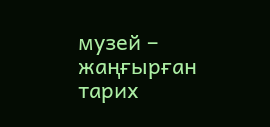музей – жаңғырған тарих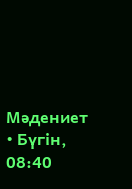Мәдениет • Бүгін, 08:40